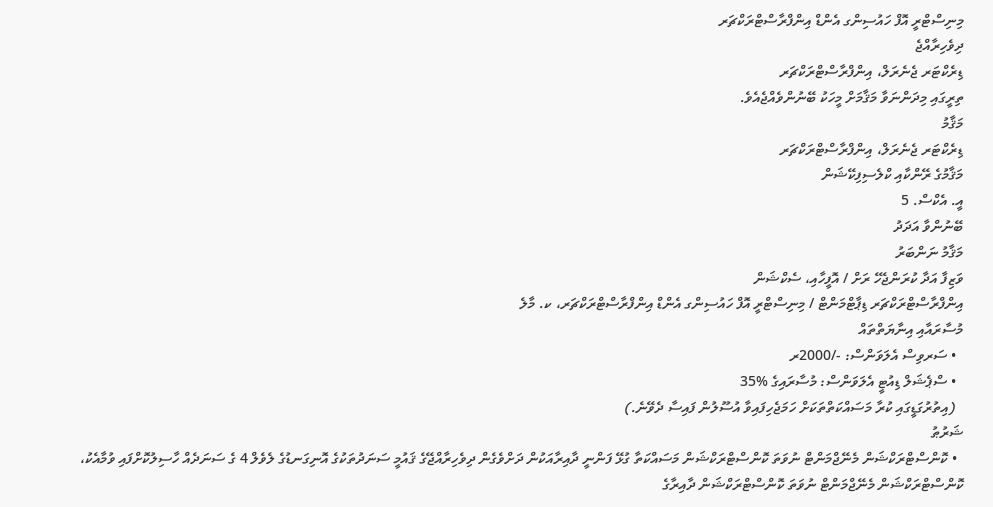މިނިސްޓްރީ އޮފް ހައުސިންގ އެންޑް އިންފްރާސްޓްރަކްޗަރ
ދިވެހިރާއްޖެ
ޑިރެކްޓަރ ޖެނެރަލް، އިންފްރާސްޓްރަކްޗަރ
ތިރީގައި މިދަންނަވާ މަޤާމަށް މީހަކު ބޭނުންވެއްޖެއެވެ.
މަޤާމު
ޑިރެކްޓަރ ޖެނެރަލް، އިންފްރާސްޓްރަކްޗަރ
މަޤާމުގެ ރޭންކާއި ކްލެސިފިކޭޝަން
އީ. އެކްސް. 5
ބޭނުންވާ އަދަދު
މަޤާމު ނަންބަރު
ވަޒިފާ އަދާ ކުރަންޖެހޭ ރަށް / އޮފީހާއި، ސެކްޝަން
އިންފްރާސްޓްރަކްޗަރ ޑިޕާޓްމަންޓް / މިނިސްޓްރީ އޮފް ހައުސިންގ އެންޑް އިންފްރާސްޓްރަކްޗަރ، ކ. މާލެ
މުސާރައާއި އިނާޔަތްތައް
  • ސަރވިސް އެލަވަންސް: -/2000ރ
  • ސްޕެޝަލް ޑިއުޓީ އެލަވަންސް: މުސާރައިގެ %35
  (އިތުރުގަޑީގައި ކުރާ މަސައްކަތްތަކަށް ހަމަޖެހިފައިވާ އުސޫލުން ފައިސާ ދެވޭނެ.)
ޝަރުޠު
  • ކޮންސްޓްރަކްޝަން މެނޭޖްމަންޓް ނުވަތަ ކޮންސްޓްރަކްޝަން މަސައްކަތާ ގުޅޭ ފަންނީ ދާއިރާއަކުން ދަށްވެގެން ދިވެހިރާއްޖޭގެ ޤައުމީ ސަނަދުތަކުގެ އޮނިގަނޑުގެ ލެވެލް 4 ގެ ސަނަދެއް ހާސިލުކޮށްފައި ވުމާއެކު، ކޮންސްޓްރަކްޝަން މެނޭޖްމަންޓް ނުވަތަ ކޮންސްޓްރަކްޝަން ދާއިރާގެ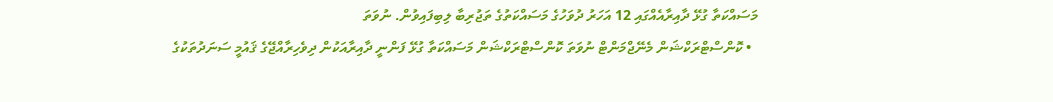މަސައްކަތާ ގުޅޭ ދާއިރާއެއްގައި 12 އަހަރު ދުވަހުގެ މަސައްކަތުގެ ތަޖުރިބާ ލިބިފައިވުން. ނުވަތަ
  • ކޮންސްޓްރަކްޝަން މެނޭޖްމަންޓް ނުވަތަ ކޮންސްޓްރަކްޝަން މަސައްކަތާ ގުޅޭ ފަންނީ ދާއިރާއަކުން ދިވެހިރާއްޖޭގެ ޤައުމީ ސަނަދުތަކުގެ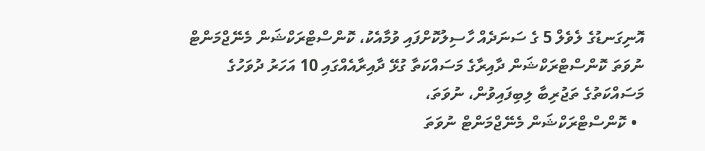އޮނިގަނޑުގެ ލެވެލް 5 ގެ ސަނަދެއް ހާސިލުކޮށްފައި ވުމާއެކު، ކޮންސްޓްރަކްޝަން މެނޭޖްމަންޓް ނުވަތަ ކޮންސްޓްރަކްޝަން ދާއިރާގެ މަސައްކަތާ ގުޅޭ ދާއިރާއެއްގައި 10 އަހަރު ދުވަހުގެ މަސައްކަތުގެ ތަޖުރިބާ ލިބިފައިވުން، ނުވަތަ،
  • ކޮންސްޓްރަކްޝަން މެނޭޖްމަންޓް ނުވަތަ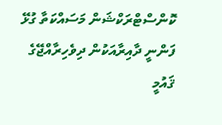ކޮންސްޓްރަކްޝަން މަސައްކަތާ ގުޅޭ ފަންނީ ދާއިރާއަކުން ދިވެހިރާއްޖޭގެ ޤައުމީ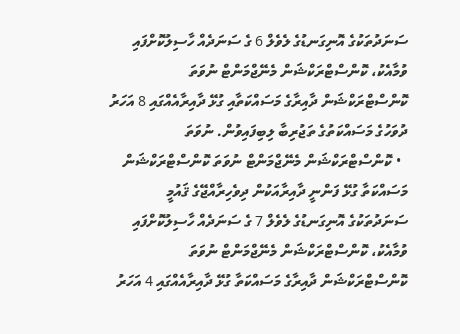ސަނަދުތަކުގެ އޮނިގަނޑުގެ ލެވެލް 6 ގެ ސަނަދެއް ހާސިލުކޮށްފައި ވުމާއެކު، ކޮންސްޓްރަކްޝަން މެނޭޖްމަންޓް ނުވަތަ ކޮންސްޓްރަކްޝަން ދާއިރާގެ މަސައްކަތާއި ގުޅޭ ދާއިރާއެއްގައި 8 އަހަރު ދުވަހުގެ މަސައްކަތުގެ ތަޖުރިބާ ލިބިފައިވުން. ނުވަތަ
  • ކޮންސްޓްރަކްޝަން މެނޭޖްމަންޓް ނުވަތަ ކޮންސްޓްރަކްޝަން މަސައްކަތާ ގުޅޭ ފަންނީ ދާއިރާއަކުން ދިވެހިރާއްޖޭގެ ޤައުމީ ސަނަދުތަކުގެ އޮނިގަނޑުގެ ލެވެލް 7 ގެ ސަނަދެއް ހާސިލުކޮށްފައި ވުމާއެކު، ކޮންސްޓްރަކްޝަން މެނޭޖްމަންޓް ނުވަތަ ކޮންސްޓްރަކްޝަން ދާއިރާގެ މަސައްކަތާ ގުޅޭ ދާއިރާއެއްގައި 4 އަހަރު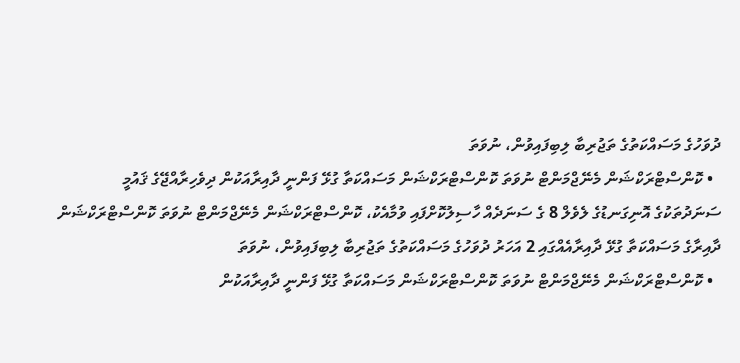ދުވަހުގެ މަސައްކަތުގެ ތަޖުރިބާ ލިބިފައިވުން، ނުވަތަ
  • ކޮންސްޓްރަކްޝަން މެނޭޖްމަންޓް ނުވަތަ ކޮންސްޓްރަކްޝަން މަސައްކަތާ ގުޅޭ ފަންނީ ދާއިރާއަކުން ދިވެހިރާއްޖޭގެ ޤައުމީ ސަނަދުތަކުގެ އޮނިގަނޑުގެ ލެވެލް 8 ގެ ސަނަދެއް ހާސިލުކޮށްފައި ވުމާއެކު، ކޮންސްޓްރަކްޝަން މެނޭޖްމަންޓް ނުވަތަ ކޮންސްޓްރަކްޝަން ދާއިރާގެ މަސައްކަތާ ގުޅޭ ދާއިރާއެއްގައި 2 އަހަރު ދުވަހުގެ މަސައްކަތުގެ ތަޖުރިބާ ލިބިފައިވުން، ނުވަތަ
  • ކޮންސްޓްރަކްޝަން މެނޭޖްމަންޓް ނުވަތަ ކޮންސްޓްރަކްޝަން މަސައްކަތާ ގުޅޭ ފަންނީ ދާއިރާއަކުން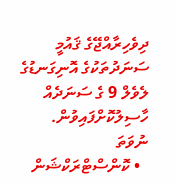ދިވެހިރާއްޖޭގެ ޤައުމީ ސަނަދުތަކުގެ އޮނިގަނޑުގެ ލެވެލް 9 ގެ ސަނަދެއް ހާސިލުކޮށްފައިވުން. ނުވަތަ
  • ކޮންސްޓްރަކްޝަން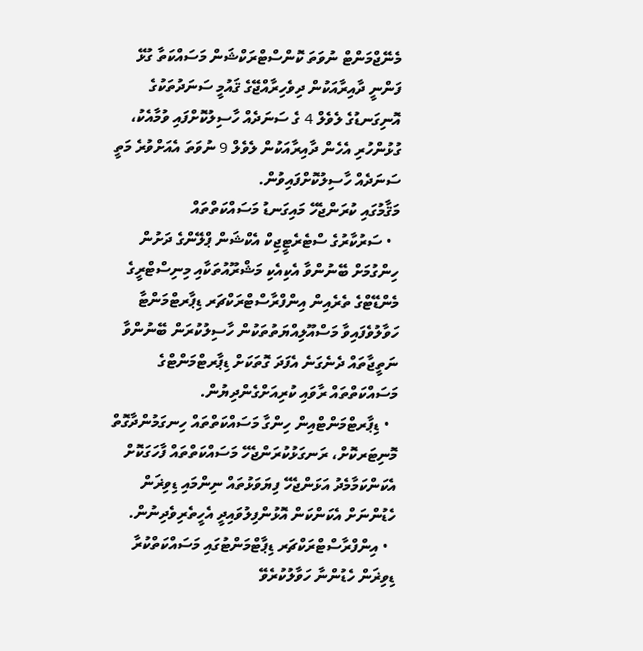މެނޭޖްމަންޓް ނުވަތަ ކޮންސްޓްރަކްޝަން މަސައްކަތާ ގުޅޭ ފަންނީ ދާއިރާއަކުން ދިވެހިރާއްޖޭގެ ޤައުމީ ސަނަދުތަކުގެ އޮނިގަނޑުގެ ލެވެލް 4 ގެ ސަނަދެއް ހާސިލުކޮށްފައި ވުމާއެކު، ގުޅުންހުރި އެހެން ދާއިރާއަކުން ލެވެލް 9 ނުވަތަ އެއަށްވުރެ މަތީ ސަނަދެއް ހާސިލުކޮށްފައިވުން.
މަޤާމުގައި ކުރަންޖެހޭ މައިގަނޑު މަސައްކަތްތައް
  • ސަރުކާރުގެ ސްޓެރެޓީޖިކް އެކްޝަން ޕްލޭންގެ ދަށުން ހިންގުމަށް ބޭނުންވާ އެކިއެކި މަޝްރޫއުތަކާއި މިނިސްޓްރީގެ މެންޑޭޓްގެ ތެރެއިން އިންފްރާސްޓްރަކްޗަރ ޑިޕާރޓްމަންޓާ ހަވާލުވެފައިވާ މަސްއޫލިއްޔަތުތަކުން ހާސިލުކުރަން ބޭނުންވާ ނަތީޖާތައް ދެނެގަނެ އެފަދަ ގޮތަކަށް ޑިޕާރޓްމަންޓްގެ މަސައްކަތްތައް ރާވައި ކުރިއަށްގެންދިޔުން.
  • ޑިޕާރޓްމަންޓްއިން ހިންގާ މަސައްކަތްތައް ހިނގަމުންދާގޮތް މޮނިޓަރކޮށް، ރަނގަޅުކުރަންޖެހޭ މަސައްކަތްތައް ފާހަގަކޮށް އެކަންކަމާމެދު އަޅަންޖެހޭ ފިޔަވަޅުތައް ނިންމައި ޑިވިޜަން ހެޑުންނަށް އެކަންކަން އޮޅުންފިލުވައިދީ އެހީތެރިވެދިނުން.
  • އިންފްރާސްޓްރަކްޗަރ ޑިޕާޓްމަންޓުގައި މަސައްކަތްކުރާ ޑިވިޜަން ހެޑުންނާ ހަވާލުކުރެވޭ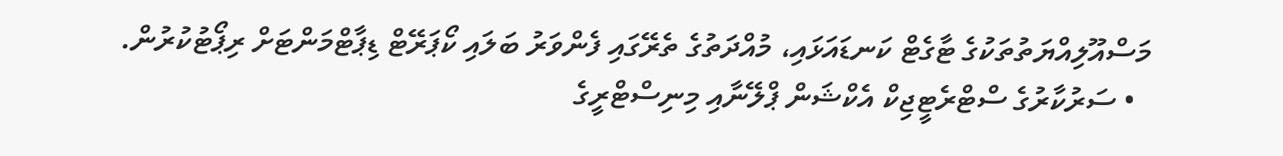މަސްއޫލިއްޔަތުތަކުގެ ޓާގެޓް ކަނޑައަޅައި، މުއްދަތުގެ ތެރޭގައި ފެންވަރު ބަލައި ކޯޕަރޭޓް ޑިޕާޓްމަންޓަށް ރިޕޯޓުކުރުން.
  • ސަރުކާރުގެ ސްޓްރެޓީޖިކް އެކްޝަން ޕްލޭނާއި މިނިސްޓްރީގެ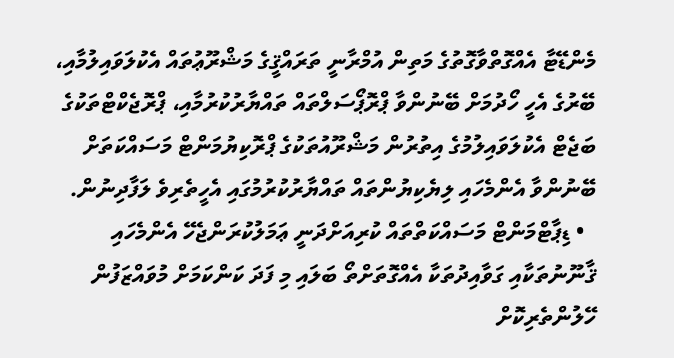މެންޑޭޓާ އެއްގޮތްވާގޮތުގެ މަތިން އުމްރާނީ ތަރައްޤީގެ މަޝްރޫޢުތައް އެކުލަވައިލުމާއި، ބޭރުގެ އެހީ ހޯދުމަށް ބޭނުންވާ ޕްރޮޕޯސަލްތައް ތައްޔާރުކުރުމާއި، ޕްރޮޖެކްޓްތަކުގެ ބަޖެޓް އެކުލަވައިލުމުގެ އިތުރުން މަޝްރޫއުތަކުގެ ޕްރޮކިޔުމަންޓް މަސައްކަތަށް ބޭނުންވާ އެންމެހައި ލިޔެކިޔުންތައް ތައްޔާރުކުރުމުގައި އެހީތެރިވެ ލަފާދިނުން.
  • ޑިޕާޓްމަންޓް މަސައްކަތްތައް ކުރިއަށްދަނީ ޢަމަލުކުރަންޖެހޭ އެންމެހައި ޤާނޫނުތަކާއި ގަވާއިދުތަކާ އެއްގޮތަށްތޯ ބަލައި މި ފަދަ ކަންކަމަށް މުވައްޒަފުން ހޭލުންތެރިކޮށް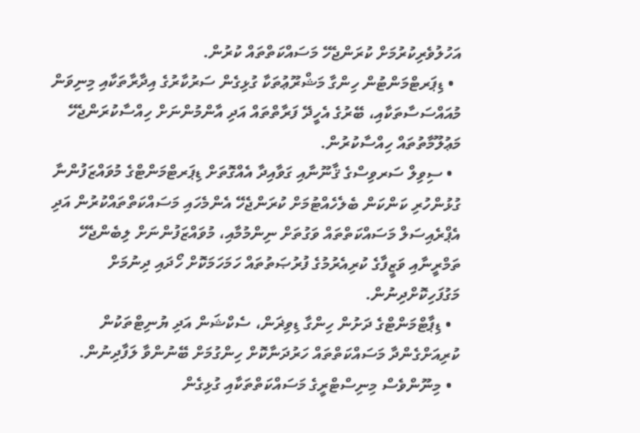އަހުލުވެރިކުރުމަށް ކުރަންޖެހޭ މަސައްކަތްތައް ކުރުން.
  • ޑިޕަރޓްމަންޓުން ހިންގާ މަޝްރޫޢުތަކާ ގުޅިގެން ސަރުކާރުގެ އިދާރާތަކާއި މިނިވަން މުއައްސަސާތަކާއި، ބޭރުގެ އެހީދޭ ފަރާތްތައް އަދި އާންމުންނަށް ހިއްސާކުރަންޖެހޭ މަޢުލޫމާތުތައް ހިއްސާކުރުން.
  • ސިވިލް ސަރވިސްގެ ޤާނޫނާއި ގަވާއިދާ އެއްގޮތަށް ޑިޕަރޓްމަންޓްގެ މުވައްޒަފުންނާ ގުޅުންހުރި ކަންކަން ބެލެހެއްޓުމަށް ކުރަންޖެހޭ އެންމެހައި މަސައްކަތްތައްކުރުން އަދި އެޕްރެއިސަލް މަސައްކަތްތައް ވަގުތަށް ނިންމުމާއި، މުވައްޒަފުންނަށް ލިބެންޖެހޭ ތަމްރީނާއި ވަޒީފާގެ ކުރިއެރުމުގެ ފުރުޞަތުތައް ހަމަހަމަކޮށް ހޯދައި ދިނުމަށް މަގުފަހިކޮށްދިނުން.
  • ޑިޕާޓްމަންޓްގެ ދަށުން ހިންގާ ޑިވިޜަން، ސެކްޝަން އަދި ޔުނިޓްތަކުން ކުރިއަށްގެންދާ މަސައްކަތްތައް ހަރުދަނާކޮށް ހިންގުމަށް ބޭނުންވާ ލަފާދިނުން.
  • މިނޫންވެސް މިނިސްޓްރީގެ މަސައްކަތްތަކާއި ގުޅިގެން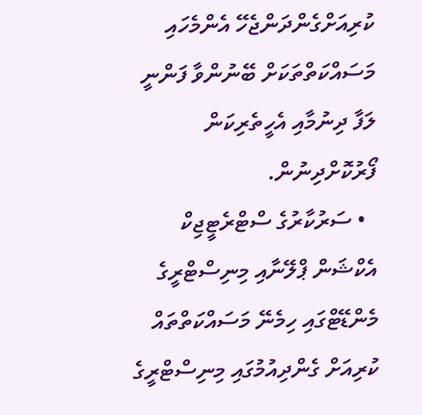ކުރިއަށްގެންދަންޖެހޭ އެންމެހައި މަސައްކަތްތަކަށް ބޭނުންވާ ފަންނީ ލަފާ ދިނުމާއި އެހީތެރިކަން ފޯރުކޮށްދިނުން.
  • ސަރުކާރުގެ ސްޓްރެޓީޖިކް އެކްޝަން ޕްލޭނާއި މިނިސްޓްރީގެ މެންޑޭޓްގައި ހިމެނޭ މަސައްކަތްތައް ކުރިއަށް ގެންދިއުމުގައި މިނިސްޓްރީގެ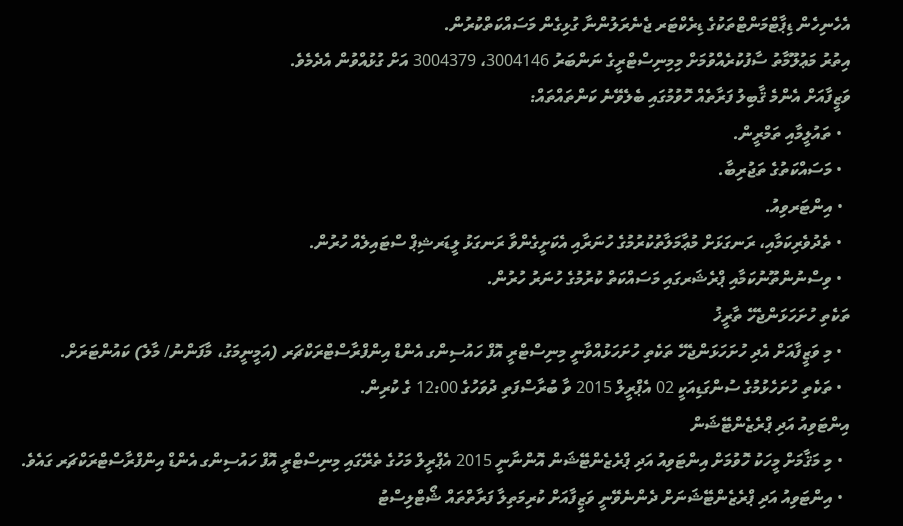އެހެނިހެން ޑިޕާޓްމަންޓްތަކުގެ ޑިރެކްޓަރ ޖެނެރަލުންނާ ގުޅިގެން މަސައްކަތްކުރުން.
އިތުރު މަޢުލޫމާތު ސާފުކުރެއްވުމަށް މިމިނިސްޓްރީގެ ނަންބަރު 3004146، 3004379 އަށް ގުޅުއްވުން އެދެމެވެ.
ވަޒީފާއަށް އެންމެ ޤާބިލު ފަރާތެއް ހޮވުމުގައި ބެލެވޭނެ ކަންތައްތައް:
  • ތައުލީމާއި ތަމްރީން.
  • މަސައްކަތުގެ ތަޖުރިބާ.
  • އިންޓަރވިއު.
  • ތެދުވެރިކަމާއި، ރަނގަޅަށް މުޢާމަލާތުކުރުމުގެ ހުނަރާއި އެކަށީގެންވާ ރަނގަޅު ލީޑަރޝިޕް ސްޓައިލެއް ހުރުން.
  • ވިސްނުންތޫނުކަމާއި ޕްރެޝަރގައި މަސައްކަތް ކުރުމުގެ ހުނަރު ހުރުން.
ތަކެތި ހުށަހަޅަންޖެހޭ ތާރީޚު
  • މި ވަޒީފާއަށް އެދި ހުށަހަޅަންޖެހޭ ތަކެތި ހުށަހަޅުއްވާނީ މިނިސްޓްރީ އޮފް ހައުސިންގ އެންޑް އިންފްރާސްޓްރަކްޗަރ (އަމީނީމަގު، މާފަންނު/ މާލެ) ކައުންޓަރަށް.
  • ތަކެތި ހުށަހެޅުމުގެ ސުންގަޑިއަކީ 02 އެޕްރީލް 2015 ވާ ބުރާސްފަތި ދުވަހުގެ 12:00 ގެ ކުރިން.
އިންޓަވިއު އަދި ޕްރެޒެންޓޭޝަން
  • މި މަޤާމަށް މީހަކު ހޮވުމަށް އިންޓަވިއު އަދި ޕްރެޒެންޓޭޝަން އޮންނާނީ 2015 އެޕްރީލް މަހުގެ ތެރޭގައި މިނިސްޓްރީ އޮފް ހައުސިންގ އެންޑް އިންފްރާސްޓްރަކްޗަރ ގައެވެ.
  • އިންޓަވިއު އަދި ޕްރެޒެންޓޭޝަނަށް ދެންނެވޭނީ ވަޒީފާއަށް ކުރިމަތިލާ ފަރާތްތައް ޝޯޓްލިސްޓު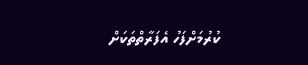ކުރުމަށްފަހު އެފަރާތްތަކަށް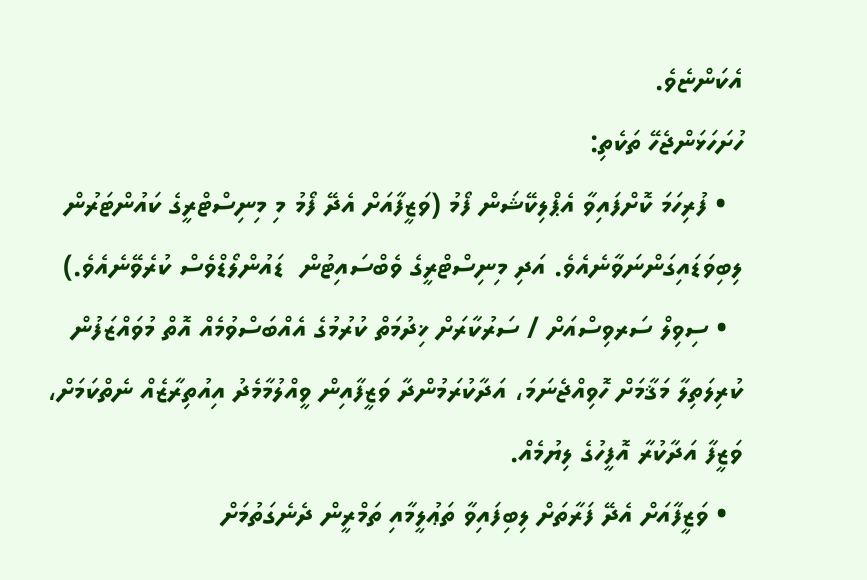އެކަންޏެވެ.
ހުށަހަޅަންޖެހޭ ތަކެތި:
  • ފުރިހަމަ ކޮށްފައިވާ އެޕްލިކޭޝަން ފޯމު (ވަޒީފާއަށް އެދޭ ފޯމު މި މިނިސްޓްރީގެ ކައުންޓަރުން ލިބިވަޑައިގަންނަވާނެއެވެ. އަދި މިނިސްޓްރީގެ ވެބްސައިޓުން  ޑައުންލޯޑްވެސް ކުރެވޭނެއެވެ.)
  • ސިވިލް ސަރވިސްއަށް / ސަރުކާރަށް ޚިދުމަތް ކުރުމުގެ އެއްބަސްވުމެއް އޮތް މުވައްޒަފުން ކުރިލަތިލާ މަޤާމަށް ހޮވިއްޖެނަމަ، އަދާކުރަމުންދާ ވަޒީފާއިން ވީއްލުމާމެދު އިއުތިރާޒެއް ނެތްކަމަށް، ވަޒީފާ އަދާކުރާ އޮފީހުގެ ލިޔުމެއް.
  • ވަޒީފާއަށް އެދޭ ފަރާތަށް ލިބިފައިވާ ތަޢުލީމާއި ތަމްރީން ދެނެގަތުމަށް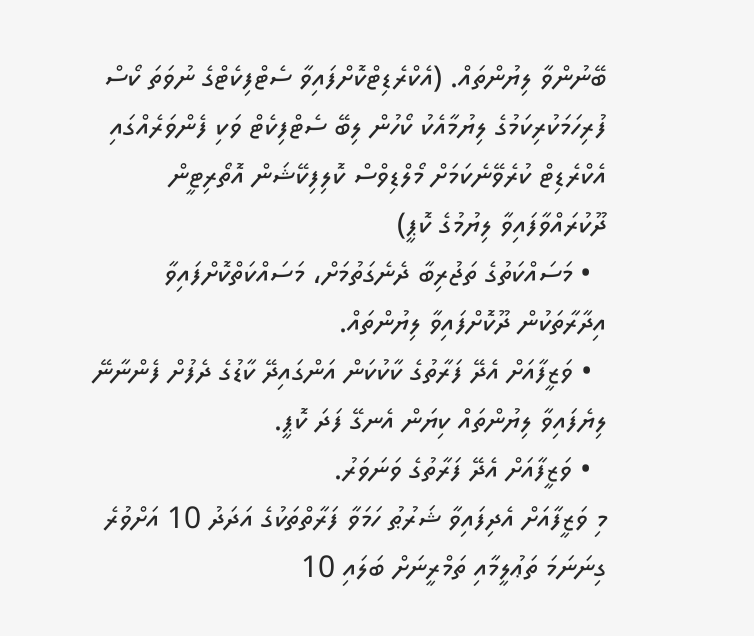ބޭނުންވާ ލިޔުންތައް. (އެކްރެޑިޓްކޮށްފައިވާ ސެޓްފިކެޓްގެ ނުވަތަ ކޯސް ފުރިހަމަކުރިކަމުގެ ލިޔުމާއެކު ކޯހުން ލިބޭ ސެޓްފިކެޓް ވަކި ފެންވަރެއްގައި އެކްރެޑިޓް ކުރެވޭނެކަމަށް މޯލްޑިވްސް ކޮލިފިކޭޝަން އޮތޯރިޓީން ދޫކުރައްވާފައިވާ ލިޔުމުގެ ކޮޕީ)
  • މަސައްކަތުގެ ތަޖުރިބާ ދެނެގަތުމަށް، މަސައްކަތްކޮށްފައިވާ އިދާރާތަކުން ދޫކޮށްފައިވާ ލިޔުންތައް.
  • ވަޒީފާއަށް އެދޭ ފަރާތުގެ ކާކުކަން އަންގައިދޭ ކާޑުގެ ދެފުށް ފެންނާނޭ ލިޔެފައިވާ ލިޔުންތައް ކިޔަން އެނގޭ ފަދަ ކޮޕީ.
  • ވަޒީފާއަށް އެދޭ ފަރާތުގެ ވަނަވަރު.
މި ވަޒީފާއަށް އެދިފައިވާ ޝަރުޠު ހަމަވާ ފަރާތްތަކުގެ އަދަދު 10 އަށްވުރެ ގިނަނަމަ ތަޢުލީމާއި ތަމްރީނަށް ބަލައި 10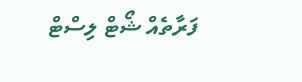ފަރާތެއް ޝޯޓް ލިސްޓް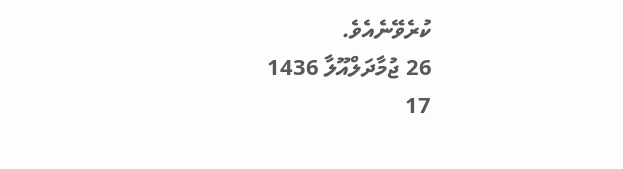ކުރެވޭނެއެވެ.
26 ޖުމާދަލްއޫލާ 1436
17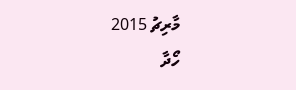މާރިޗު 2015
ހޯދާ